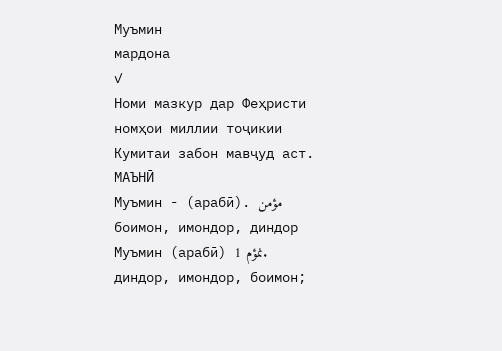Муъмин
мардона
✓
Номи мазкур дар Феҳристи номҳои миллии тоҷикии Кумитаи забон мавҷуд аст.
МАЪНӢ
Муъмин - (арабӣ). مؤمن боимон, имондор, диндор
Муъмин (арабӣ) نمؤم 1. диндор, имондор, боимон;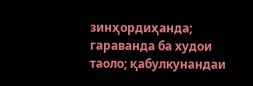зинҳордиҳанда; гараванда ба худои таоло; қабулкунандаи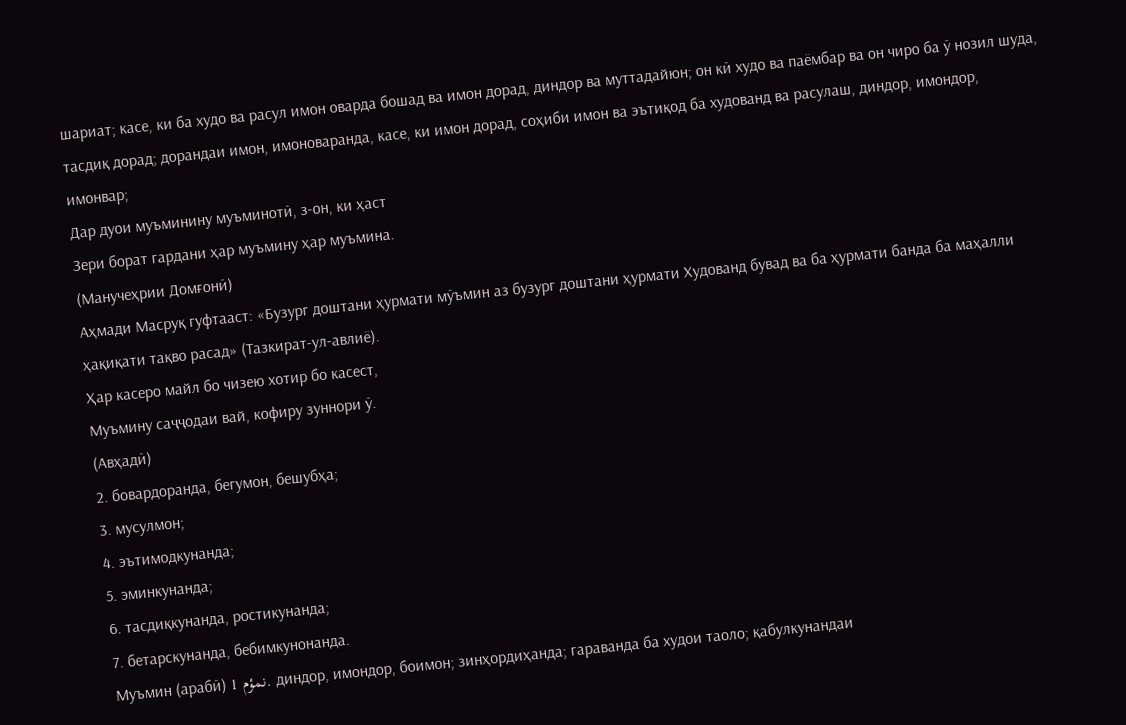шариат; касе, ки ба худо ва расул имон оварда бошад ва имон дорад, диндор ва муттадайюн; он кӣ худо ва паёмбар ва он чиро ба ӯ нозил шуда, тасдиқ дорад; дорандаи имон, имоноваранда, касе, ки имон дорад, соҳиби имон ва эътиқод ба худованд ва расулаш, диндор, имондор, имонвар;
Дар дуои муъминину муъминотӣ, з-он, ки ҳаст
Зери борат гардани ҳар муъмину ҳар муъмина.
(Манучеҳрии Домғонӣ)
Аҳмади Масруқ гуфтааст: «Бузург доштани ҳурмати мӯъмин аз бузург доштани ҳурмати Худованд бувад ва ба ҳурмати банда ба маҳалли ҳақиқати тақво расад» (Тазкират-ул-авлиё).
Ҳар касеро майл бо чизею хотир бо касест,
Муъмину саҷҷодаи вай, кофиру зуннори ӯ.
(Авҳадӣ)
2. бовардоранда, бегумон, бешубҳа;
3. мусулмон;
4. эътимодкунанда;
5. эминкунанда;
6. тасдиқкунанда, ростикунанда;
7. бетарскунанда, бебимкунонанда.
Муъмин (арабӣ) نمؤم 1. диндор, имондор, боимон; зинҳордиҳанда; гараванда ба худои таоло; қабулкунандаи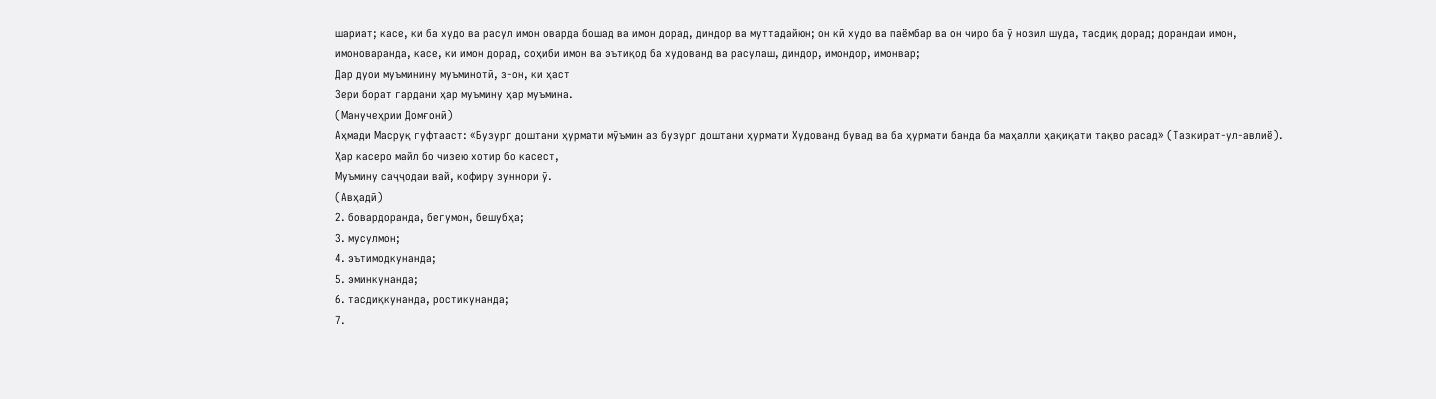шариат; касе, ки ба худо ва расул имон оварда бошад ва имон дорад, диндор ва муттадайюн; он кӣ худо ва паёмбар ва он чиро ба ӯ нозил шуда, тасдиқ дорад; дорандаи имон, имоноваранда, касе, ки имон дорад, соҳиби имон ва эътиқод ба худованд ва расулаш, диндор, имондор, имонвар;
Дар дуои муъминину муъминотӣ, з-он, ки ҳаст
Зери борат гардани ҳар муъмину ҳар муъмина.
(Манучеҳрии Домғонӣ)
Аҳмади Масруқ гуфтааст: «Бузург доштани ҳурмати мӯъмин аз бузург доштани ҳурмати Худованд бувад ва ба ҳурмати банда ба маҳалли ҳақиқати тақво расад» (Тазкират-ул-авлиё).
Ҳар касеро майл бо чизею хотир бо касест,
Муъмину саҷҷодаи вай, кофиру зуннори ӯ.
(Авҳадӣ)
2. бовардоранда, бегумон, бешубҳа;
3. мусулмон;
4. эътимодкунанда;
5. эминкунанда;
6. тасдиқкунанда, ростикунанда;
7.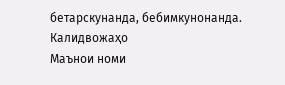бетарскунанда, бебимкунонанда.
Калидвожаҳо
Маънои номи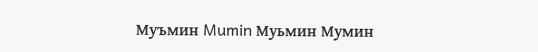Муъмин Mumin Муьмин Мумин